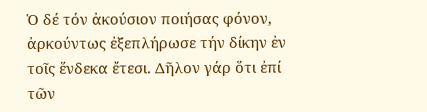Ὁ δέ τόν ἀκούσιον ποιήσας φόνον, ἀρκούντως ἐξεπλήρωσε τήν δίκην ἐν τοῖς ἕνδεκα ἔτεσι. Δῆλον γάρ ὅτι ἐπί τῶν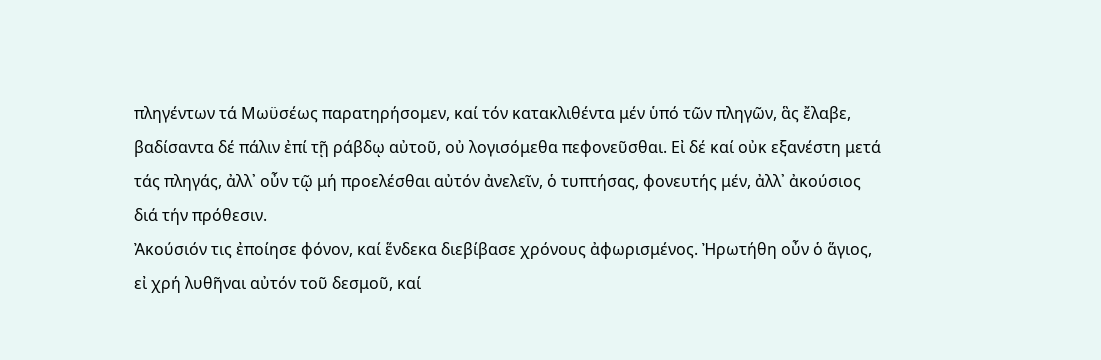πληγέντων τά Μωϋσέως παρατηρήσομεν, καί τόν κατακλιθέντα μέν ὑπό τῶν πληγῶν, ἃς ἔλαβε, βαδίσαντα δέ πάλιν ἐπί τῇ ράβδῳ αὐτοῦ, οὐ λογισόμεθα πεφονεῦσθαι. Εἰ δέ καί οὐκ εξανέστη μετά τάς πληγάς, ἀλλ᾿ οὖν τῷ μή προελέσθαι αὐτόν ἀνελεῖν, ὁ τυπτήσας, φονευτής μέν, ἀλλ᾿ ἀκούσιος διά τήν πρόθεσιν.
Ἀκούσιόν τις ἐποίησε φόνον, καί ἕνδεκα διεβίβασε χρόνους ἀφωρισμένος. Ἠρωτήθη οὖν ὁ ἅγιος, εἰ χρή λυθῆναι αὐτόν τοῦ δεσμοῦ, καί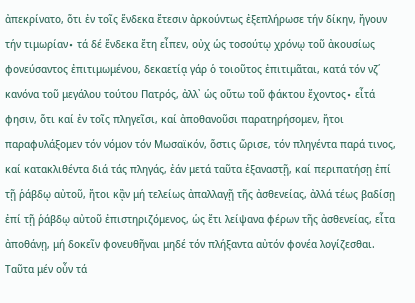ἀπεκρίνατο, ὅτι ἐν τοῖς ἕνδεκα ἔτεσιν ἀρκούντως ἐξεπλήρωσε τήν δίκην, ἤγουν τήν τιμωρίαν∙ τά δέ ἕνδεκα ἔτη εἶπεν, οὐχ ὡς τοσούτῳ χρόνῳ τοῦ ἀκουσίως φονεύσαντος ἐπιτιμωμένου, δεκαετίᾳ γάρ ὁ τοιοῦτος ἐπιτιμᾶται, κατά τόν νζ΄ κανόνα τοῦ μεγάλου τούτου Πατρός, ἀλλ᾽ ὡς οὕτω τοῦ φάκτου ἔχοντος∙ εἶτά φησιν, ὅτι καί ἐν τοῖς πληγεῖσι, καί ἀποθανοῦσι παρατηρήσομεν, ἤτοι παραφυλάξομεν τόν νόμον τόν Μωσαϊκόν, ὅστις ὥρισε, τόν πληγέντα παρά τινος, καί κατακλιθέντα διά τάς πληγάς, ἐάν μετά ταῦτα ἐξαναστῇ, καί περιπατήσῃ ἐπί τῇ ῥάβδῳ αὐτοῦ, ἤτοι κᾂν μή τελείως ἀπαλλαγῇ τῆς ἀσθενείας, ἀλλά τέως βαδίσῃ ἐπί τῇ ῥάβδῳ αὐτοῦ ἐπιστηριζόμενος, ὡς ἔτι λείψανα φέρων τῆς ἀσθενείας, εἶτα ἀποθάνῃ, μή δοκεῖν φονευθῆναι μηδέ τόν πλήξαντα αὐτόν φονέα λογίζεσθαι. Ταῦτα μέν οὖν τά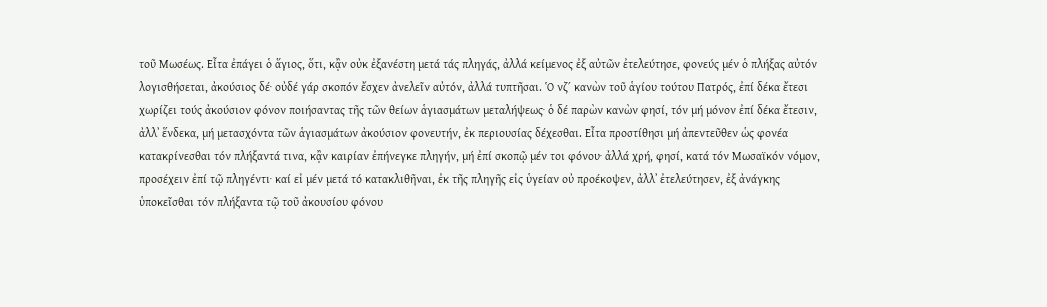τοῦ Μωσέως. Εἶτα ἐπάγει ὁ ἅγιος, ὅτι, κᾂν οὐκ ἐξανέστη μετά τάς πληγάς, ἀλλά κείμενος ἐξ αὐτῶν ἐτελεύτησε, φονεύς μέν ὁ πλήξας αὐτόν λογισθήσεται, ἀκούσιος δέ∙ οὐδέ γάρ σκοπόν ἔσχεν ἀνελεῖν αὐτόν, ἀλλά τυπτῆσαι. Ὁ νζ΄ κανὼν τοῦ ἁγίου τούτου Πατρός, ἐπί δέκα ἔτεσι χωρίζει τούς ἀκούσιον φόνον ποιήσαντας τῆς τῶν θείων ἁγιασμάτων μεταλήψεως∙ ὁ δέ παρὼν κανὼν φησί, τόν μή μόνον ἐπί δέκα ἔτεσιν, ἀλλ᾽ ἕνδεκα, μή μετασχόντα τῶν ἁγιασμάτων ἀκούσιον φονευτήν, ἐκ περιουσίας δέχεσθαι. Εἶτα προστίθησι μή ἀπεντεῦθεν ὡς φονέα κατακρίνεσθαι τόν πλήξαντά τινα, κᾂν καιρίαν ἐπήνεγκε πληγήν, μή ἐπί σκοπῷ μέν τοι φόνου∙ ἀλλά χρή, φησί, κατά τόν Μωσαϊκόν νόμον, προσέχειν ἐπί τῷ πληγέντι∙ καί εἰ μέν μετά τό κατακλιθῆναι, ἐκ τῆς πληγῆς εἰς ὑγείαν οὐ προέκοψεν, ἀλλ᾽ ἐτελεύτησεν, ἐξ ἀνάγκης ὑποκεῖσθαι τόν πλήξαντα τῷ τοῦ ἀκουσίου φόνου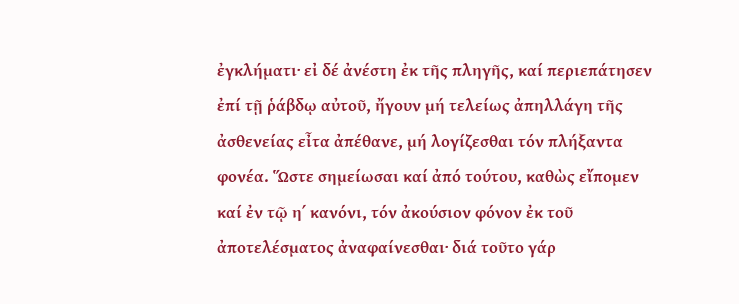ἐγκλήματι∙ εἰ δέ ἀνέστη ἐκ τῆς πληγῆς, καί περιεπάτησεν ἐπί τῇ ῥάβδῳ αὐτοῦ, ἤγουν μή τελείως ἀπηλλάγη τῆς ἀσθενείας εἶτα ἀπέθανε, μή λογίζεσθαι τόν πλήξαντα φονέα. Ὥστε σημείωσαι καί ἀπό τούτου, καθὼς εἴπομεν καί ἐν τῷ η΄ κανόνι, τόν ἀκούσιον φόνον ἐκ τοῦ ἀποτελέσματος ἀναφαίνεσθαι∙ διά τοῦτο γάρ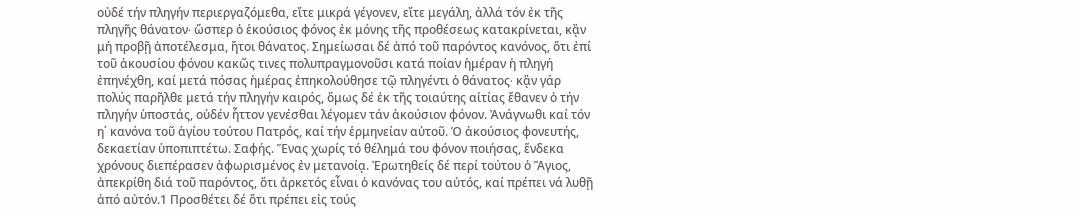οὐδέ τήν πληγήν περιεργαζόμεθα, εἴτε μικρά γέγονεν, εἴτε μεγάλη, ἀλλά τόν ἐκ τῆς πληγῆς θάνατον∙ ὥσπερ ὁ ἑκούσιος φόνος ἐκ μόνης τῆς προθέσεως κατακρίνεται, κᾂν μή προβῇ ἀποτέλεσμα, ἤτοι θάνατος. Σημείωσαι δέ ἀπό τοῦ παρόντος κανόνος, ὅτι ἐπί τοῦ ἀκουσίου φόνου κακῶς τινες πολυπραγμονοῦσι κατά ποίαν ἡμέραν ἡ πληγή ἐπηνέχθη, καί μετά πόσας ἡμέρας ἐπηκολούθησε τῷ πληγέντι ὁ θάνατος∙ κᾂν γάρ πολύς παρῆλθε μετά τήν πληγήν καιρός, ὅμως δέ ἐκ τῆς τοιαύτης αἰτίας ἔθανεν ὁ τήν πληγήν ὑποστάς, οὐδέν ἧττον γενέσθαι λέγομεν τάν ἀκούσιον φόνον. Ἀνάγνωθι καί τόν η΄ κανόνα τοῦ ἁγίου τούτου Πατρός, καί τήν ἑρμηνείαν αὐτοῦ. Ὁ ἀκούσιος φονευτής, δεκαετίαν ὑποπιπτέτω. Σαφής. Ἕνας χωρίς τό θέλημά του φόνον ποιήσας, ἕνδεκα χρόνους διεπέρασεν ἀφωρισμένος ἐν μετανοίᾳ. Ἐρωτηθείς δέ περί τούτου ὁ Ἅγιος, ἀπεκρίθη διά τοῦ παρόντος, ὅτι ἀρκετός εἶναι ὁ κανόνας του αὐτός, καί πρέπει νά λυθῇ ἀπό αὐτόν.1 Προσθέτει δέ ὅτι πρέπει εἰς τούς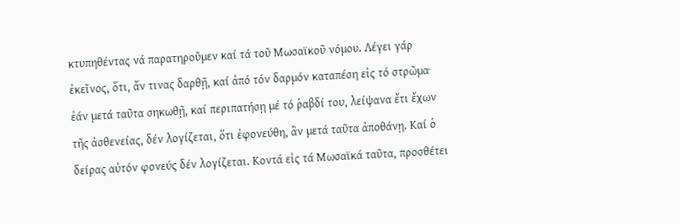κτυπηθέντας νά παρατηροῦμεν καί τά τοῦ Μωσαϊκοῦ νόμου. Λέγει γάρ ἐκεῖνος, ὅτι, ἄν τινας δαρθῇ, καί ἀπό τόν δαρμόν καταπέση εἰς τό στρῶμα∙ ἐάν μετά ταῦτα σηκωθῇ, καί περιπατήσῃ μέ τό ῥαβδί του, λείψανα ἔτι ἔχων τῆς ἀσθενείας, δέν λογίζεται, ὅτι ἐφονεύθη, ἂν μετά ταῦτα ἀποθάνῃ. Καί ὁ δείρας αὐτόν φονεύς δέν λογίζεται. Κοντά εἰς τά Μωσαϊκά ταῦτα, προσθέτει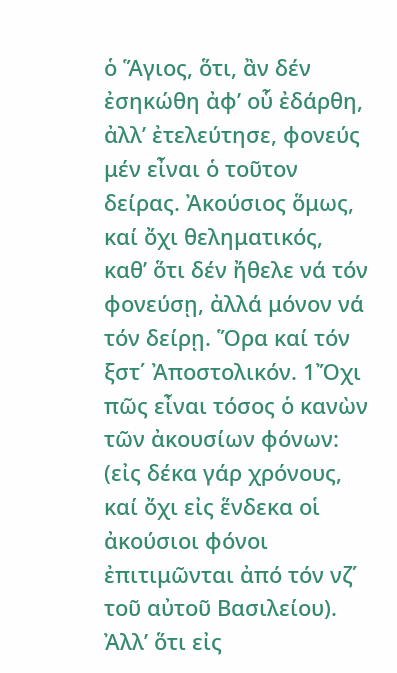ὁ Ἅγιος, ὅτι, ἂν δέν ἐσηκώθη ἀφ’ οὗ ἐδάρθη, ἀλλ’ ἐτελεύτησε, φονεύς μέν εἶναι ὁ τοῦτον δείρας. Ἀκούσιος ὅμως, καί ὄχι θεληματικός, καθ’ ὅτι δέν ἤθελε νά τόν φονεύσῃ, ἀλλά μόνον νά τόν δείρῃ. Ὅρα καί τόν ξστ΄ Ἀποστολικόν. 1Ὄχι πῶς εἶναι τόσος ὁ κανὼν τῶν ἀκουσίων φόνων: (εἰς δέκα γάρ χρόνους, καί ὄχι εἰς ἕνδεκα οἱ ἀκούσιοι φόνοι ἐπιτιμῶνται ἀπό τόν νζ΄ τοῦ αὐτοῦ Βασιλείου). Ἀλλ’ ὅτι εἰς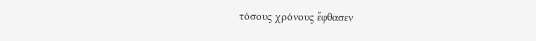τόσους χρόνους ἔφθασεν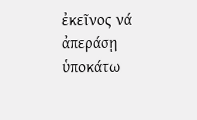ἐκεῖνος νά ἀπεράσῃ ὑποκάτω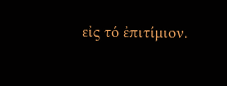εἰς τό ἐπιτίμιον.